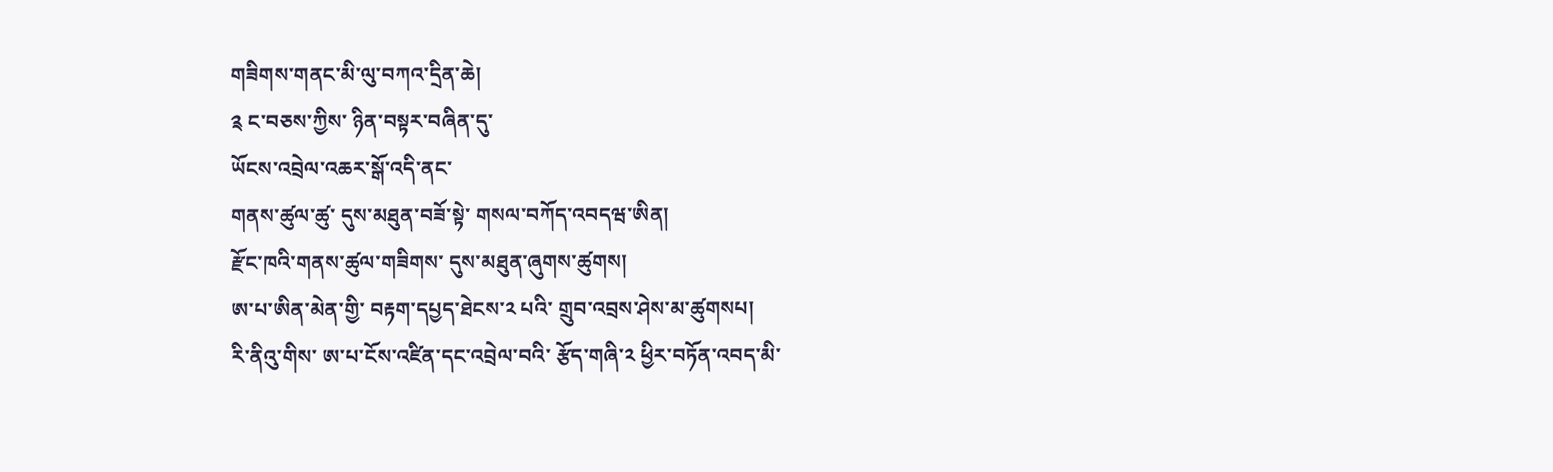གཟིགས་གནང་མི་ལུ་བཀའ་དྲིན་ཆེ།
༉ ང་བཅས་ཀྱིས་ ཉིན་བསྟར་བཞིན་དུ་
ཡོངས་འབྲེལ་འཆར་སྒོ་འདི་ནང་
གནས་ཚུལ་ཚུ་ དུས་མཐུན་བཟོ་སྟེ་ གསལ་བཀོད་འབདཝ་ཨིན།
རྫོང་ཁའི་གནས་ཚུལ་གཟིགས་ དུས་མཐུན་ཞུགས་ཚུགས།
ཨ་པ་ཨིན་མེན་གྱི་ བརྟག་དཔྱད་ཐེངས་༢ པའི་ གྲུབ་འབྲས་ཤེས་མ་ཚུགསཔ།
རི་ནིའུ་གིས་ ཨ་པ་ངོས་འཛིན་དང་འབྲེལ་བའི་ རྩོད་གཞི་༢ ཕྱིར་བཏོན་འབད་མི་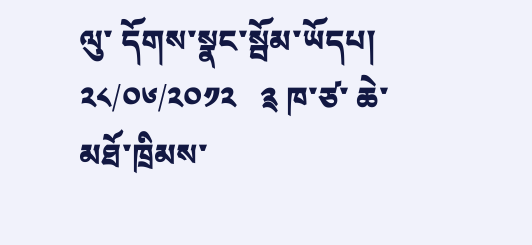ལུ་ དོགས་སྣང་སྦོམ་ཡོདཔ།
༢༨/༠༦/༢༠༡༢   ༉ ཁ་ཙ་ ཆེ་མཐོ་ཁྲིམས་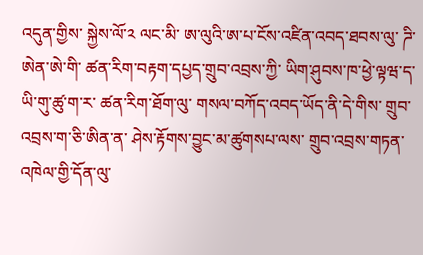འདུན་གྱིས་ སྐྱེས་ལོ་༢ ལང་མི་ ཨ་ལུའི་ཨ་པ་ངོས་འཛིན་འབད་ཐབས་ལུ་ ཌི་ཨེན་ཨེ་གི་ ཚན་རིག་བརྟག་དཔྱད་གྲུབ་འབྲས་ཀྱི་ ཡིག་ཤུབས་ཁ་ཕྱེ་ལྟཝ་ད་ ཡི་གུ་ཚུ་ག་ར་ ཚན་རིག་ཐོག་ལུ་ གསལ་བཀོད་འབད་ཡོད་ནི་དེ་གིས་ གྲུབ་འབྲས་ག་ཅི་ཨིན་ན་ ཤེས་རྟོགས་བྱུང་མ་ཚུགསཔ་ལས་ གྲུབ་འབྲས་གཏན་འཁེལ་གྱི་དོན་ལུ་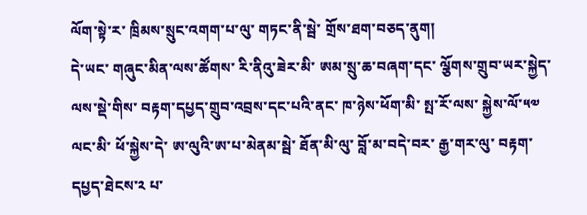ལོག་སྟེ་ར་ ཁྲིམས་སྲུང་འགག་པ་ལུ་ གཏང་ནི་སྦེ་ གྲོས་ཐག་བཅད་ནུག།
དེ་ཡང་ གཞུང་མིན་ལས་ཚོགས་ རི་ནིའུ་ཟེར་མི་ ཨམ་སྲུ་ཆ་བཞག་དང་ ལྕོགས་གྲུབ་ཡར་སྐྱེད་ལས་སྡེ་གིས་ བརྟག་དཔྱད་གྲུབ་འབྲས་དང་པའི་ནང་ ཁ་ཉེས་ཕོག་མི་ སྤ་རོ་ལས་ སྐྱེས་ལོ་༥༧ ལང་མི་ ཕོ་སྐྱེས་དེ་ ཨ་ལུའི་ཨ་པ་མེནམ་སྦེ་ ཐོན་མི་ལུ་ བློ་མ་བདེ་བར་ རྒྱ་གར་ལུ་ བརྟག་དཔྱད་ཐེངས་༢ པ་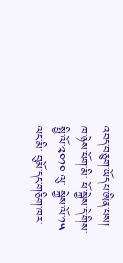འབད་བཅུག་ཡོདཔ་ཨིན་པས།
ཁ་ཉེས་ཕོག་མི་ ཕོ་སྐྱེས་དེ་གིས་ སྤྱི་ལོ་༢༠༡༠ ལུ་ སྐྱེས་ལོ་༡༥ ལང་མི་ བུམོ་དང་གཅིག་ཁར་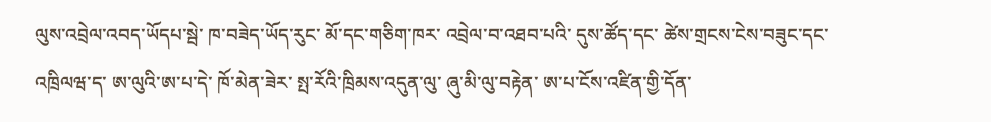ལུས་འབྲེལ་འབད་ཡོདཔ་སྦེ་ ཁ་བཟེད་ཡོད་རུང་ མོ་དང་གཅིག་ཁར་ འབྲེལ་བ་འཐབ་པའི་ དུས་ཚོད་དང་ ཚེས་གྲངས་ངེས་བཟུང་དང་འཁྲིལཝ་ད་ ཨ་ལུའི་ཨ་པ་དེ་ ཁོ་མེན་ཟེར་ སྤ་རོའི་ཁྲིམས་འདུན་ལུ་ ཞུ་མི་ལུ་བརྟེན་ ཨ་པ་ངོས་འཛིན་གྱི་དོན་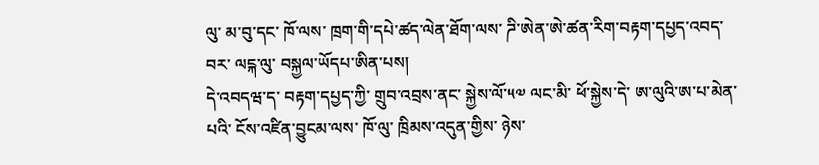ལུ་ མ་བུ་དང་ ཁོ་ལས་ ཁྲག་གི་དཔེ་ཚད་ལེན་ཐོག་ལས་ ཌི་ཨེན་ཨེ་ཚན་རིག་བརྟག་དཔྱད་འབད་བར་ ལངྐ་ལུ་ བསྐྱལ་ཡོདཔ་ཨིན་པས།
དེ་འབདཝ་ད་ བརྟག་དཔྱད་ཀྱི་ གྲུབ་འབྲས་ནང་ སྐྱེས་ལོ་༥༧ ལང་མི་ ཕོ་སྐྱེས་དེ་ ཨ་ལུའི་ཨ་པ་མེན་པའི་ ངོས་འཛིན་བྱུངམ་ལས་ ཁོ་ལུ་ ཁྲིམས་འདུན་གྱིས་ ཉེས་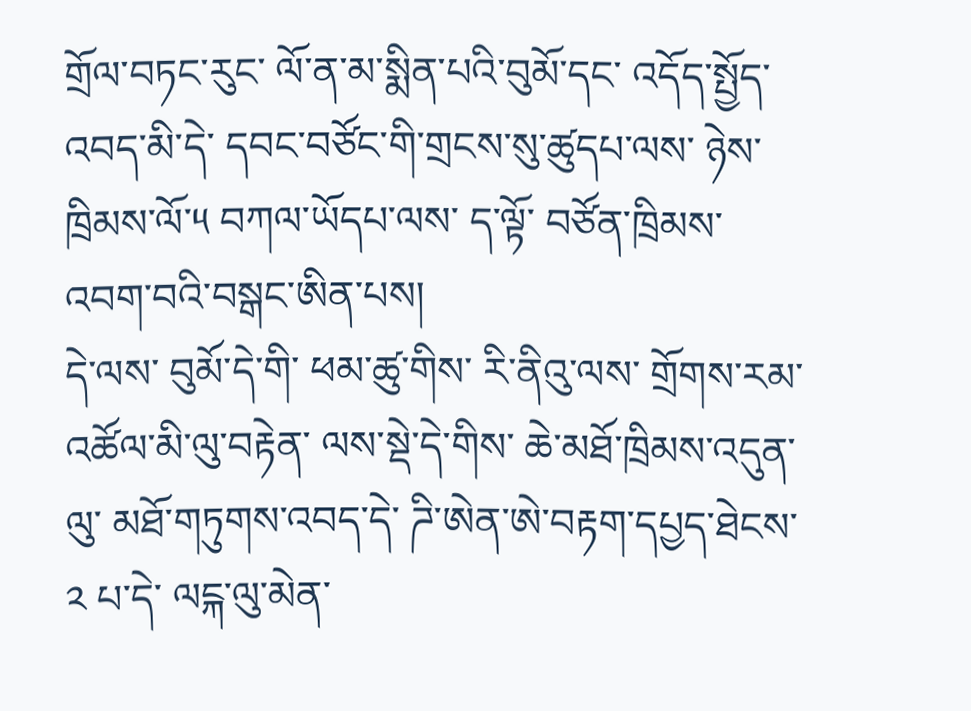གྲོལ་བཏང་རུང་ ལོ་ན་མ་སྨིན་པའི་བུམོ་དང་ འདོད་སྤྱོད་འབད་མི་དེ་ དབང་བཙོང་གི་གྲངས་སུ་ཚུདཔ་ལས་ ཉེས་ཁྲིམས་ལོ་༥ བཀལ་ཡོདཔ་ལས་ ད་ལྟོ་ བཙོན་ཁྲིམས་འབག་བའི་བསྒང་ཨིན་པས།
དེ་ལས་ བུམོ་དེ་གི་ ཕམ་ཚུ་གིས་ རི་ནིའུ་ལས་ གྲོགས་རམ་འཚོལ་མི་ལུ་བརྟེན་ ལས་སྡེ་དེ་གིས་ ཆེ་མཐོ་ཁྲིམས་འདུན་ལུ་ མཐོ་གཏུགས་འབད་དེ་ ཌི་ཨེན་ཨེ་བརྟག་དཔྱད་ཐེངས་༢ པ་དེ་ ལངྐ་ལུ་མེན་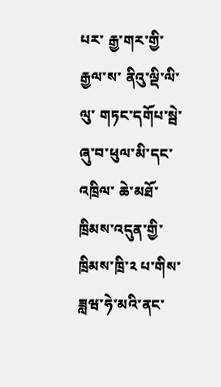པར་ རྒྱ་གར་གྱི་རྒྱལ་ས་ ནིའུ་ལྡི་ལི་ལུ་ གཏང་དགོཔ་སྦེ་ ཞུ་བ་ཕུལ་མི་དང་འཁྲིལ་ ཆེ་མཐོ་ཁྲིམས་འདུན་གྱི་ ཁྲིམས་ཁྲི་༢ པ་གིས་ ཟླཝ་ཧེ་མའི་ནང་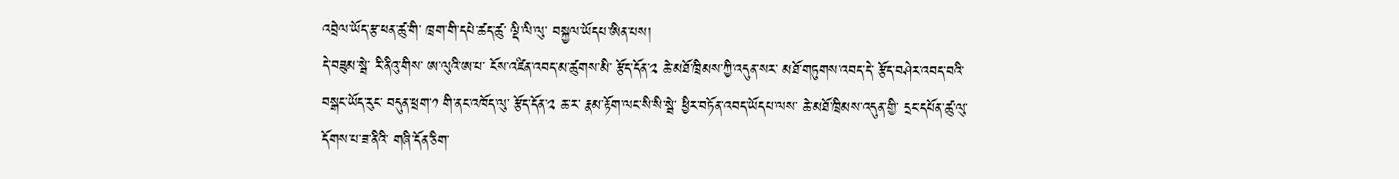འབྲེལ་ཡོད་རྩ་ཕན་ཚུ་གི་ ཁྲག་གི་དཔེ་ཚད་ཚུ་ ལྡི་ལི་ལུ་ བསྐྱལ་ཡོདཔ་ཨིན་པས།
དེ་བཟུམ་སྦེ་ རི་ནིའུ་གིས་ ཨ་ལུའི་ཨ་པ་ ངོས་འཛིན་འབད་མ་ཚུགས་མི་ རྩོད་དོན་༢ ཆེ་མཐོ་ཁྲིམས་ཀྱི་འདུན་སར་ མཐོ་གཏུགས་འབད་དེ་ རྩོད་བཤེར་འབད་བའི་བསྒང་ཡོད་རུང་ བདུན་ཕྲག་༡ གི་ནང་འཁོད་ལུ་ རྩོད་དོན་༢ ཆ་ར་ རྣམ་རྟོག་ལང་སི་སི་སྦེ་ ཕྱིར་བཏོན་འབད་ཡོདཔ་ལས་ ཆེ་མཐོ་ཁྲིམས་འདུན་གྱི་ དྲང་དཔོན་ཚུ་ལུ་ དོགས་པ་ཟ་ནིའི་ གཞི་དོན་ཅིག་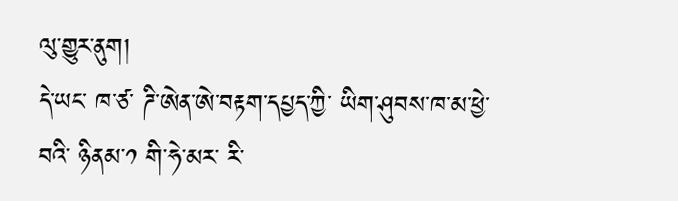ལུ་གྱུར་ནུག།
དེ་ཡང་ ཁ་ཙ་ ཌི་ཨེན་ཨེ་བརྟག་དཔྱད་ཀྱི་ ཡིག་ཤུབས་ཁ་མ་ཕྱེ་བའི་ ཉིནམ་༡ གི་ཧེ་མར་ རི་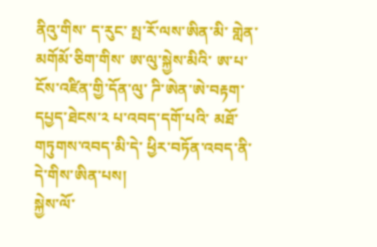ནིའུ་གིས་ ད་རུང་ སྤ་རོ་ལས་ཨིན་མི་ གླེན་མགོམོ་ཅིག་གིས་ ཨ་ལུ་སྐྱེས་མིའི་ ཨ་པ་ངོས་འཛིན་གྱི་དོན་ལུ་ ཌི་ཨེན་ཨེ་བརྟག་དཔྱད་ཐེངས་༢ པ་འབད་དགོ་པའི་ མཐོ་གཏུགས་འབད་མི་དེ་ ཕྱིར་བཏོན་འབད་ནི་དེ་གིས་ཨིན་པས།
སྐྱེས་ལོ་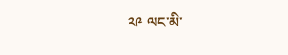༢༩ ལང་མི་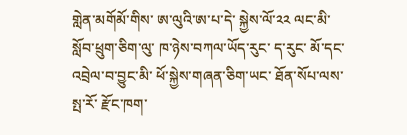གླེན་མགོམོ་གིས་ ཨ་ལུའི་ཨ་པ་དེ་ སྐྱེས་ལོ་༢༢ ལང་མི་ སློབ་ཕྲུག་ཅིག་ལུ་ ཁ་ཉེས་བཀལ་ཡོད་རུང་ ད་རུང་ མོ་དང་འབྲེལ་བ་བྱུང་མི་ ཕོ་སྐྱེས་གཞན་ཅིག་ཡང་ ཐོན་སོཔ་ལས་ སྤ་རོ་ རྫོང་ཁག་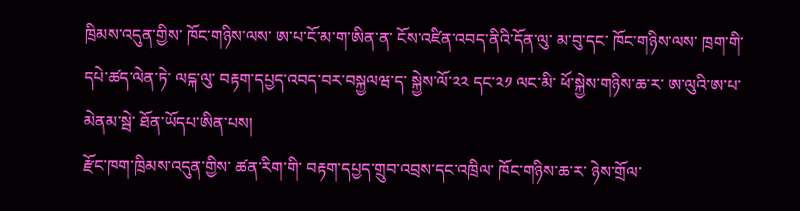ཁྲིམས་འདུན་གྱིས་ ཁོང་གཉིས་ལས་ ཨ་པ་ངོ་མ་ག་ཨིན་ན་ ངོས་འཛིན་འབད་ནིའི་དོན་ལུ་ མ་བུ་དང་ ཁོང་གཉིས་ལས་ ཁྲག་གི་དཔེ་ཚད་ལེན་ཏེ་ ལངྐ་ལུ་ བརྟག་དཔྱད་འབད་བར་བསྐྱལཝ་ད་ སྐྱེས་ལོ་༢༢ དང་༢༡ ལང་མི་ ཕོ་སྐྱེས་གཉིས་ཆ་ར་ ཨ་ལུའི་ཨ་པ་མེནམ་སྦེ་ ཐོན་ཡོདཔ་ཨིན་པས།
རྫོང་ཁག་ཁྲིམས་འདུན་གྱིས་ ཚན་རིག་གི་ བརྟག་དཔྱད་གྲུབ་འབྲས་དང་འཁྲིལ་ ཁོང་གཉིས་ཆ་ར་ ཉེས་གྲོལ་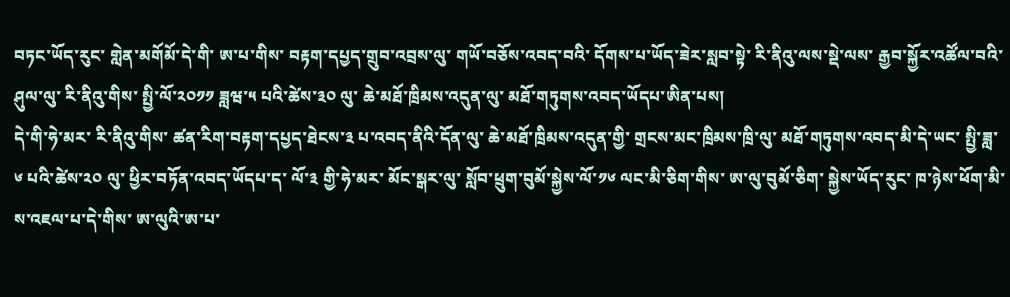བཏང་ཡོད་རུང་ གླེན་མགོམོ་དེ་གི་ ཨ་པ་གིས་ བརྟག་དཔྱད་གྲུབ་འབྲས་ལུ་ གཡོ་བཅོས་འབད་བའི་ དོགས་པ་ཡོད་ཟེར་སླབ་སྟེ་ རི་ནིའུ་ལས་སྡེ་ལས་ རྒྱབ་སྐྱོར་འཚོལ་བའི་ཤུལ་ལུ་ རི་ནིའུ་གིས་ སྤྱི་ལོ་༢༠༡༡ ཟླཝ་༥ པའི་ཚེས་༣༠ ལུ་ ཆེ་མཐོ་ཁྲིམས་འདུན་ལུ་ མཐོ་གཏུགས་འབད་ཡོདཔ་ཨིན་པས།
དེ་གི་ཧེ་མར་ རི་ནིའུ་གིས་ ཚན་རིག་བརྟག་དཔྱད་ཐེངས་༣ པ་འབད་ནིའི་དོན་ལུ་ ཆེ་མཐོ་ཁྲིམས་འདུན་གྱི་ གྲངས་མང་ཁྲིམས་ཁྲི་ལུ་ མཐོ་གཏུགས་འབད་མི་དེ་ཡང་ སྤྱི་ཟླ་༦ པའི་ཚེས་༢༠ ལུ་ ཕྱིར་བཏོན་འབད་ཡོདཔ་ད་ ལོ་༣ གྱི་ཧེ་མར་ མོང་སྒར་ལུ་ སློབ་ཕྲུག་བུམོ་སྐྱེས་ལོ་༡༦ ལང་མི་ཅིག་གིས་ ཨ་ལུ་བུམོ་ཅིག་ སྐྱེས་ཡོད་རུང་ ཁ་ཉེས་ཕོག་མི་ ས་འཇལ་པ་དེ་གིས་ ཨ་ལུའི་ཨ་པ་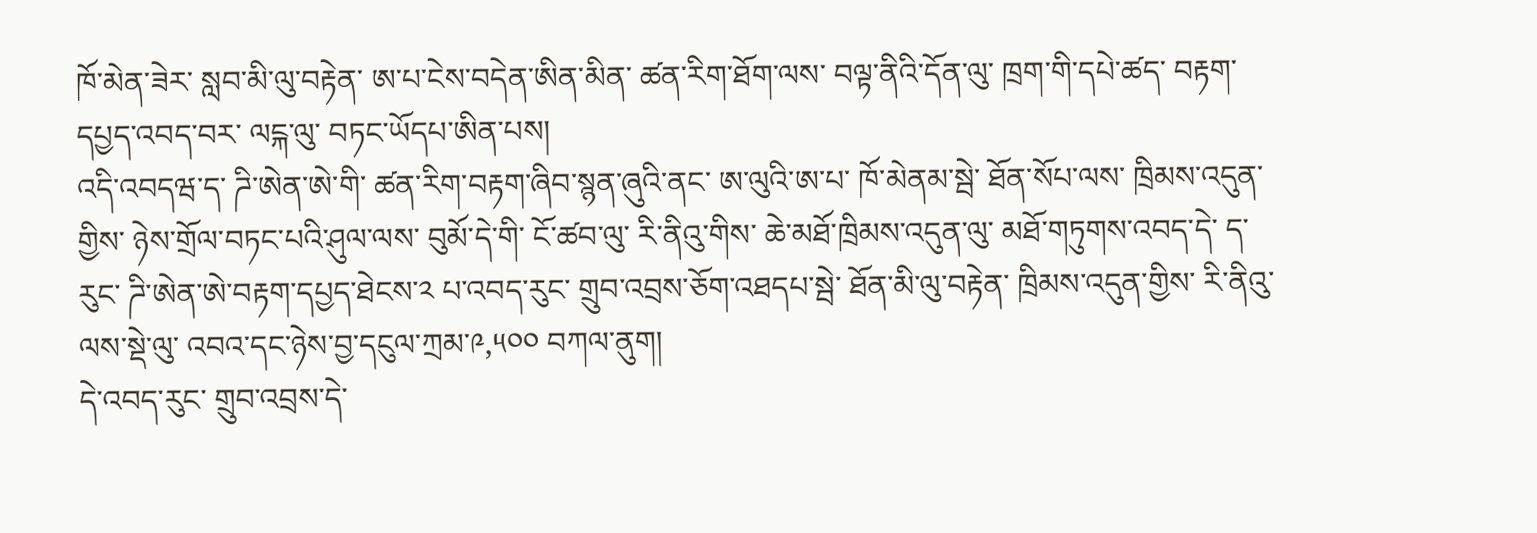ཁོ་མེན་ཟེར་ སླབ་མི་ལུ་བརྟེན་ ཨ་པ་ངེས་བདེན་ཨིན་མིན་ ཚན་རིག་ཐོག་ལས་ བལྟ་ནིའི་དོན་ལུ་ ཁྲག་གི་དཔེ་ཚད་ བརྟག་དཔྱད་འབད་བར་ ལངྐ་ལུ་ བཏང་ཡོདཔ་ཨིན་པས།
འདི་འབདཝ་ད་ ཌི་ཨེན་ཨེ་གི་ ཚན་རིག་བརྟག་ཞིབ་སྙན་ཞུའི་ནང་ ཨ་ལུའི་ཨ་པ་ ཁོ་མེནམ་སྦེ་ ཐོན་སོཔ་ལས་ ཁྲིམས་འདུན་གྱིས་ ཉེས་གྲོལ་བཏང་པའི་ཤུལ་ལས་ བུམོ་དེ་གི་ ངོ་ཚབ་ལུ་ རི་ནིའུ་གིས་ ཆེ་མཐོ་ཁྲིམས་འདུན་ལུ་ མཐོ་གཏུགས་འབད་དེ་ ད་རུང་ ཌི་ཨེན་ཨེ་བརྟག་དཔྱད་ཐེངས་༢ པ་འབད་རུང་ གྲུབ་འབྲས་ཅོག་འཐདཔ་སྦེ་ ཐོན་མི་ལུ་བརྟེན་ ཁྲིམས་འདུན་གྱིས་ རི་ནིའུ་ལས་སྡེ་ལུ་ འབའ་དང་ཉེས་བྱ་དངུལ་ཀྲམ་༩,༥༠༠ བཀལ་ནུག།
དེ་འབད་རུང་ གྲུབ་འབྲས་དེ་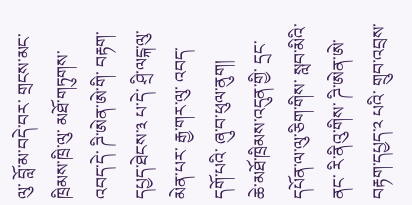ལུ་ བློ་མ་བདེ་བར་ གྲངས་མང་ཁྲིམས་ཁྲི་ལུ་ མཐོ་གཏུགས་འབད་དེ་ ཌི་ཨེན་ཨེ་གི་ བརྟག་དཔྱད་ཐེངས་༣ པ་དེ་ ཤྲི་ལངྐ་ལུ་མེན་པར་ རྒྱ་གར་ལུ་ འབད་དགོ་པའི་ ཞུ་བ་ཕུལ་ནུག།
ཆེ་མཐོ་ཁྲིམས་འདུན་གྱི་ དྲང་དཔོན་ལ་ལུ་ཅིག་གིས་ སླབ་མིའི་ནང་ རི་ནིའུ་གིས་ ཌི་ཨེན་ཨེ་བརྟག་དཔྱད་༢ པའི་ གྲུབ་འབྲས་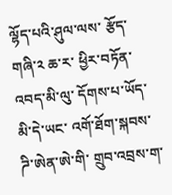ལྷོད་པའི་ཤུལ་ལས་ རྩོད་གཞི་༢ ཆ་ར་ ཕྱིར་བཏོན་འབད་མི་ལུ་ དོགས་པ་ཡོད་མི་དེ་ཡང་ འགོ་ཐོག་སྐབས་ ཌི་ཨེན་ཨེ་གི་ གྲུབ་འབྲས་ག་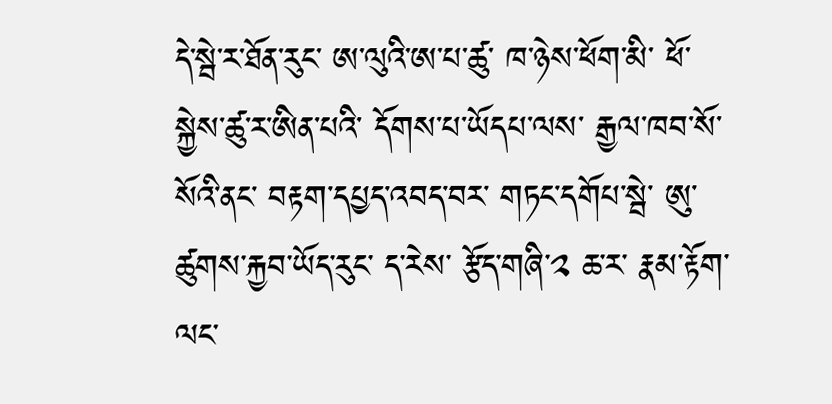དེ་སྦེ་ར་ཐོན་རུང་ ཨ་ལུའི་ཨ་པ་ཚུ་ ཁ་ཉེས་ཕོག་མི་ ཕོ་སྐྱེས་ཚུ་ར་ཨིན་པའི་ དོགས་པ་ཡོདཔ་ལས་ རྒྱལ་ཁབ་སོ་སོའི་ནང་ བརྟག་དཔྱད་འབད་བར་ གཏང་དགོཔ་སྦེ་ ཨུ་ཚུགས་རྐྱབ་ཡོད་རུང་ ད་རེས་ རྩོད་གཞི་༢ ཆ་ར་ རྣམ་རྟོག་ལང་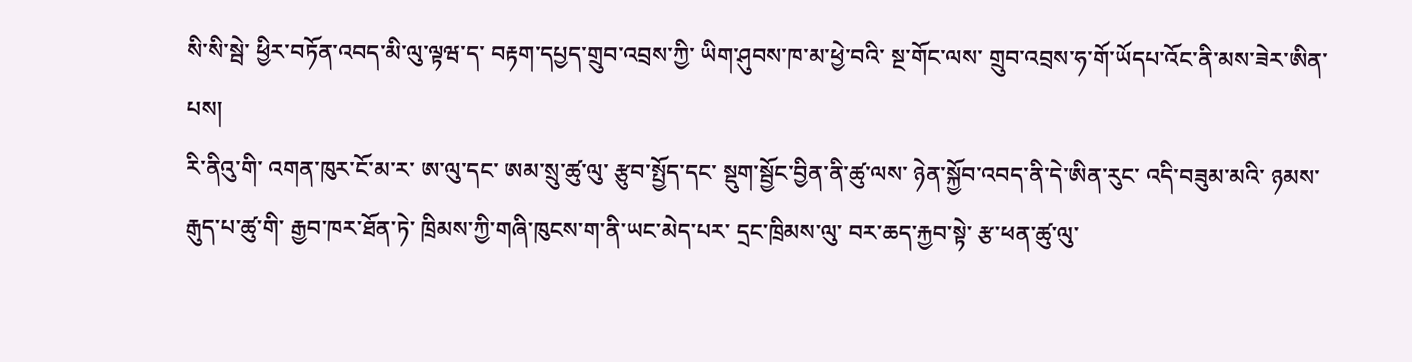སི་སི་སྦེ་ ཕྱིར་བཏོན་འབད་མི་ལུ་ལྟཝ་ད་ བརྟག་དཔྱད་གྲུབ་འབྲས་ཀྱི་ ཡིག་ཤུབས་ཁ་མ་ཕྱེ་བའི་ སྔ་གོང་ལས་ གྲུབ་འབྲས་ཧ་གོ་ཡོདཔ་འོང་ནི་མས་ཟེར་ཨིན་པས།
རི་ནིའུ་གི་ འགན་ཁུར་ངོ་མ་ར་ ཨ་ལུ་དང་ ཨམ་སྲུ་ཚུ་ལུ་ རྩུབ་སྤྱོད་དང་ སྡུག་སྦྱོང་བྱིན་ནི་ཚུ་ལས་ ཉེན་སྐྱོབ་འབད་ནི་དེ་ཨིན་རུང་ འདི་བཟུམ་མའི་ ཉམས་རྒུད་པ་ཚུ་གི་ རྒྱབ་ཁར་ཐོན་ཏེ་ ཁྲིམས་ཀྱི་གཞི་ཁུངས་ག་ནི་ཡང་མེད་པར་ དྲང་ཁྲིམས་ལུ་ བར་ཆད་རྐྱབ་སྟེ་ རྩ་ཕན་ཚུ་ལུ་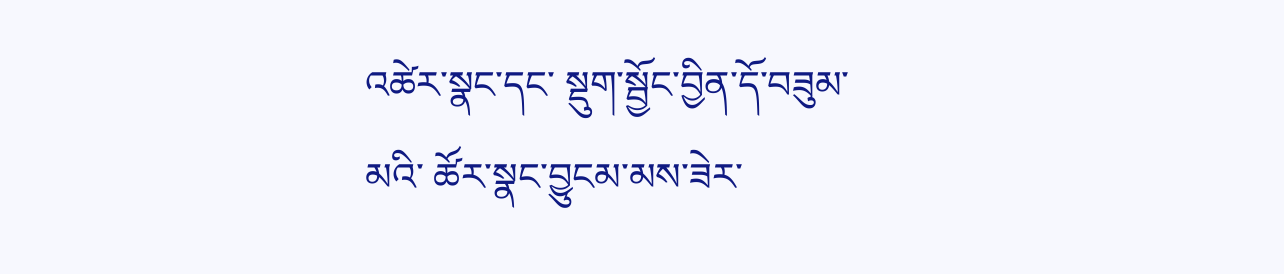འཚེར་སྣང་དང་ སྡུག་སྦྱོང་བྱིན་དོ་བཟུམ་མའི་ ཚོར་སྣང་བྱུངམ་མས་ཟེར་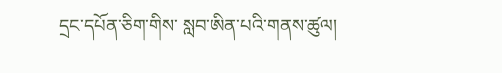དྲང་དཔོན་ཅིག་གིས་ སླབ་ཨིན་པའི་གནས་ཚུལ།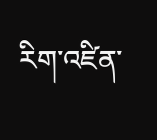རིག་འཛིན་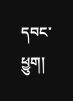དབང་ཕྱུག།